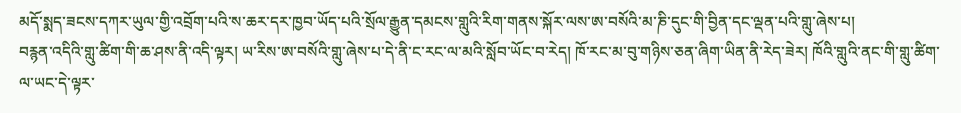མདོ་སྨད་ཟངས་དཀར་ཡུལ་གྱི་འབྲོག་པའི་ས་ཆར་དར་ཁྱབ་ཡོད་པའི་སྲོལ་རྒྱུན་དམངས་གླུའི་རིག་གནས་སྐོར་ལས་ཨ་བསོའི་མ་ཎི་དུང་གི་བྱིན་དང་ལྡན་པའི་གླུ་ཞེས་པ།
བརྙན་འདིའི་གླུ་ཚིག་གི་ཆ་ཤས་ནི་འདི་ལྟར། ཡ་རིས་ཨ་བསོའི་གླུ་ཞེས་པ་དེ་ནི་ང་རང་ལ་མའི་སློབ་ཡོང་བ་རེད། ཁོ་རང་མ་བུ་གཉིས་ཅན་ཞིག་ཡིན་ནི་རེད་ཟེར། ཁོའི་གླུའི་ནང་གི་གླུ་ཚིག་ལ་ཡང་དེ་ལྟར་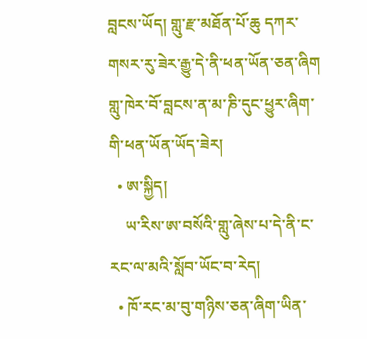བླངས་ཡོད། གླུ་རྫ་མཐོན་པོ་ཆུ དཀར་གསར་རུ་ཟེར་རྒྱུ་དེ་ནི་ཕན་ཡོན་ཅན་ཞིག གླུ་ཁེར་བོ་བླངས་ན་མ་ཎི་དུང་ཕྱུར་ཞིག་གི་ཕན་ཡོན་ཡོད་ཟེར།
  • ཨ་སྐྱིད།
    ཡ་རིས་ཨ་བསོའི་གླུ་ཞེས་པ་དེ་ནི་ང་རང་ལ་མའི་སློབ་ཡོང་བ་རེད།
  • ཁོ་རང་མ་བུ་གཉིས་ཅན་ཞིག་ཡིན་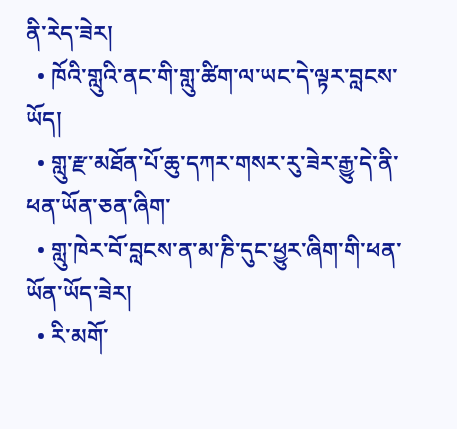ནི་རེད་ཟེར།
  • ཁོའི་གླུའི་ནང་གི་གླུ་ཚིག་ལ་ཡང་དེ་ལྟར་བླངས་ཡོད།
  • གླུ་རྫ་མཐོན་པོ་ཆུ་དཀར་གསར་རུ་ཟེར་རྒྱུ་དེ་ནི་ཕན་ཡོན་ཅན་ཞིག་
  • གླུ་ཁེར་བོ་བླངས་ན་མ་ཎི་དུང་ཕྱུར་ཞིག་གི་ཕན་ཡོན་ཡོད་ཟེར།
  • རི་མགོ་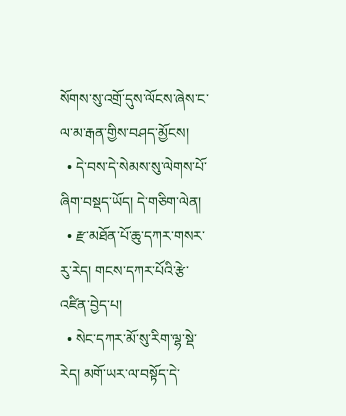སོགས་སུ་འགྲོ་དུས་ལོངས་ཞེས་ང་ལ་མ་རྒན་གྱིས་བཤད་མྱོངས།
  • དེ་བས་དེ་སེམས་སུ་ལེགས་པོ་ཞིག་བསྡད་ཡོད། དེ་གཅིག་ལེན།
  • རྫ་མཐོན་པོ་ཆུ་དཀར་གསར་རུ་རེད། གངས་དཀར་པོའི་རྩེ་འཛིན་བྱེད་པ།
  • སེང་དཀར་མོ་སུ་རིག་ལྷ་སྡེ་རེད། མགོ་ཡར་ལ་བསྟོད་དེ་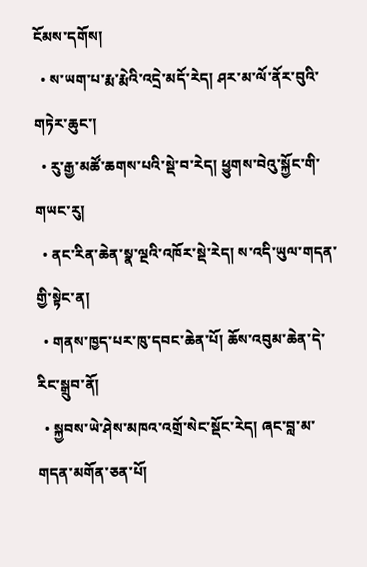ངོམས་དགོས།
  • ས་ཡག་པ་རྨ་རྨེའི་འདྲེ་མདོ་རེད། ཤར་མ་ལོ་ནོར་བུའི་གཏེར་ཆུང་།
  • རུ་རྒྱ་མཚོ་ཆགས་པའི་སྡེ་བ་རེད། ཕྱུགས་བེའུ་སྐྱོང་གི་གཡང་རུ།
  • ནང་རིན་ཆེན་སྣ་ལྔའི་འཁོར་སྡེ་རེད། ས་འདི་ཡུལ་གདན་གྱི་སྟེང་ན།
  • གནས་ཁྱད་པར་ཁུ་དབང་ཆེན་པོ། ཆོས་འབུམ་ཆེན་དེ་རིང་སྒྲུབ་ནོ།
  • སྐྱབས་ཡེ་ཤེས་མཁའ་འགྲོ་སེང་སྡོང་རེད། ཞང་བླ་མ་གདན་མགོན་ཅན་པོ།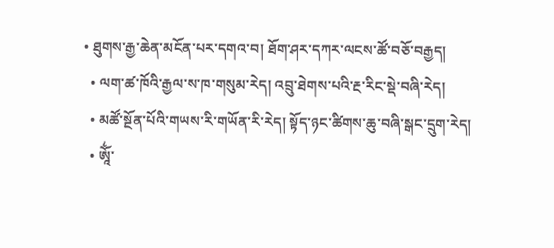• ཐུགས་རྒྱ་ཆེན་མངོན་པར་དགའ་བ། ཐོག་ཤར་དཀར་ལངས་ཚོ་བཅོ་བརྒྱད།
  • ལག་ཚ་ཁོའི་རྒྱལ་ས་ཁ་གསུམ་རེད། འབྲུ་ཐེགས་པའི་རྔ་རིང་སྡེ་བཞི་རེད།
  • མཚོ་སྔོན་པོའི་གཡས་རི་གཡོན་རི་རེད། སྟོད་ཉང་ཚིགས་ཆུ་བཞི་སྒང་དྲུག་རེད།
  • ཨཱོ྆་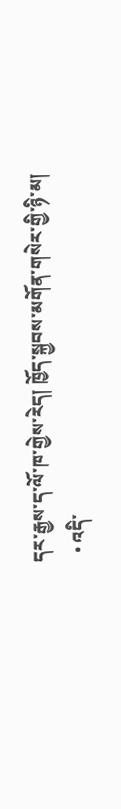དར་རྒྱས་ད་ལོ་ཁ་གྱེས་རེད། ཁྱོད་སྐྱབས་མགོན་གསེར་གྱི་ཉི་མ།
  • འདི་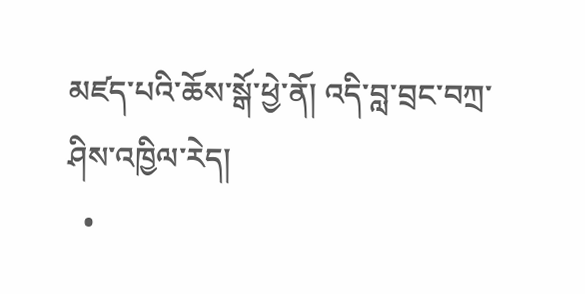མཛད་པའི་ཆོས་སྒོ་ཕྱེ་ནོ། འདི་བླ་བྲང་བཀྲ་ཤིས་འཁྱིལ་རེད།
  •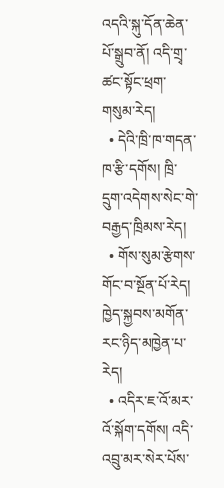འདའི་སྐུ་དོན་ཆེན་པོ་སྒྲུབ་ནོ། འདི་གྲྭ་ཚང་སྟོང་ཕྲག་གསུམ་རེད།
  • དེའི་ཁྲི་ཁ་གདན་ཁ་རྩི་དགོས། ཁྲི་དྲུག་འདེགས་སེང་གེ་བརྒྱད་ཁྲིམས་རེད།
  • གོས་སུམ་རྩེགས་གོང་བ་སྔོན་པོ་རེད། ཁྱེད་སྐྱབས་མགོན་རང་ཉིད་མཁྱེན་པ་རེད།
  • འདིར་ཇ་འོ་མར་འོ་སྐོག་དགོས། འདི་འབྲུ་མར་སེར་པོས་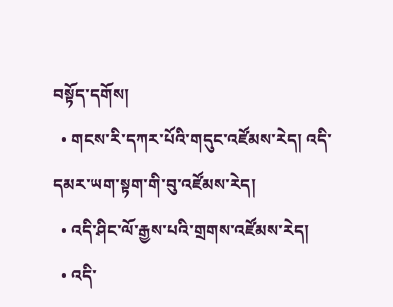བསྟོད་དགོས།
  • གངས་རི་དཀར་པོའི་གདུང་འཛོམས་རེད། འདི་དམར་ཡག་སྟག་གི་བུ་འཛོམས་རེད།
  • འདི་ཤིང་ལོ་རྒྱས་པའི་གྲགས་འཛོམས་རེད།
  • འདི་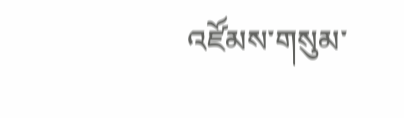འཛོམས་གསུམ་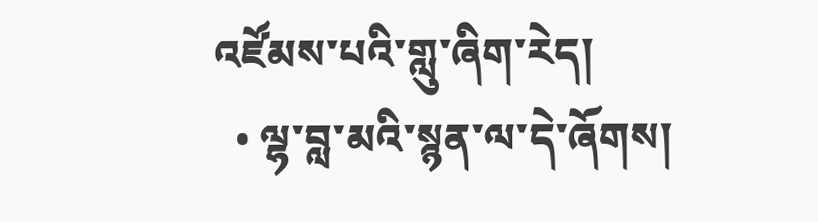འཛོམས་པའི་གླུ་ཞིག་རེད།
  • ལྷ་བླ་མའི་སྙན་ལ་དེ་ཞོགས།